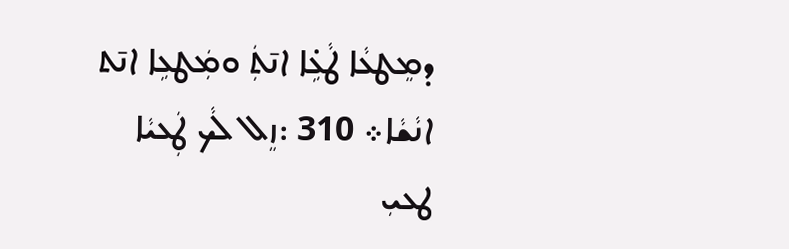ܕܡܸܛܥܵܐ ܛܵܥܹ̇ܐ ܐܢ̄ܬܲ ܘܡܲܛܥܹܐ ܐܢ̄ܬ ܐܢܵܫܵܐ܀ 310 :ܙܸܠ ܠܵܟ ܛܲܥܝܵܐ ܛܥܝܼ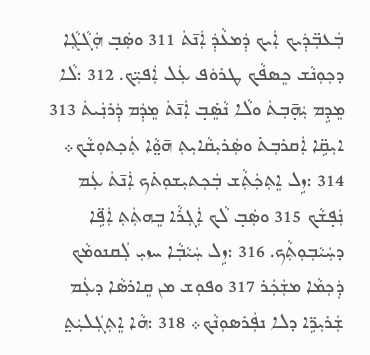ܒܲܥܒܼ̈ܕܲܝܟ ܐܲܝܟ ܕܲܡܥܵܕܲ ܐܲܢ̄ܬܿ 311 ܘܣܲܒ̣ ܗܲܓܵܓܼܵܐ ܕܟܼܘܼܢܵܫ ܟܸܣܦܵܟ ܛܪܘܿܦ ܥܲܠ ܐܲܦܝܼ̈ܟ. 312 :ܠܵܐ ܡܸܕܹܡ ܝܲܗ̣̄ܒܼܬܿ ܘܠܵܐ ܢܵܣܸ̇ܒ̣ ܐܲܢ̄ܬܿ ܡܸܕܲܡ ܕܲܪܢܲܝܬܿ 313 ܐܝܼܩܹ̈ܐ ܐܲܩܪܒܼܬ̇ ܘܣܲܪܝܼܩܵܐܝܼܬܼ ܗ̄ܘ̤ܵܐ ܬܲܟܼܬܘܼܫܵܟ܀ 314 :ܙܹܠ ܐܸܬܼܟܲܬܼܵܫ ܒܲܟܼܬܝܼܫܘܼܬ̇ܟ ܐܲܢ̄ܬܿ ܥܲܡ ܢܲܦ̣ܫܵܟ 315 ܘܣܲܒ̣ ܠܵܟ ܐܲܓܼܪܵܐ ܒܸܗܬܲܬܼ ܐܲܦܹ̈ܐ ܕܚܲܝܵܒܼܘܼܬܼܵܟ. 316 :ܙܹܠ ܚܲܝܵܒܼܵܐ ܚܙܝܼ ܠܲܩܢܘܡܵܟ ܕܲܟܼܡܵܐ ܡܫܲܟܲܪ 317 ܘܦܘܼܫ ܡܢ ܩܸܐܪܣܵܐ ܕܥܲܡ ܫܲܪܝܼܪܹ̈ܐ ܕܠܐ ܢܦܲܪܣܘܼܢܵܟ܀ 318 :ܗܵܐ ܐܸܬܼܓܲܠܝܲܬ̤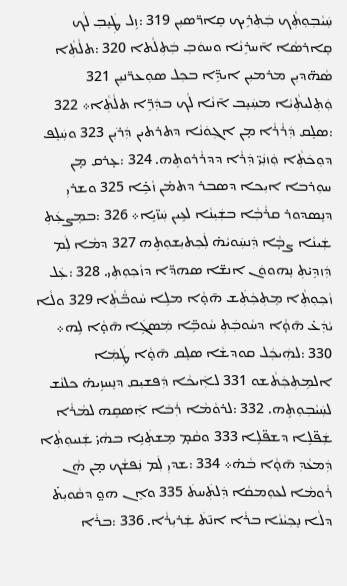ܚܲܝܵܒܼܘܼܬܼܵܟ ܒܲܬܼܪܹܝܟ ܩܸܐܪ̈ܣܝܼܢ 319 :ܙܹܠ ܛܲܝܸܒܼ ܠܵܟ ܩܸܐܪܣܵܐ ܐ̄ܚܪܹܢܵܐ ܘܚܘܿܒܼ ܒܲܬܼܠܵܬܐ 320 :ܬܠܵܬܼܵܐ ܣܵܗ̈ܕܝܼܢ ܡܪܡܝܼܢ ܐܝܕܹ̈ܐ ܒܟܼܠ ܣܘܼܥܪ̈ܢܝܼܢ 321 ܘܲܬܼܠܝܬܼܵܝܵܐ ܡܚܲܝܸܒ ܐ̄ܢܵܐ ܠܵܟ ܒܕܲܪܹ̈ܐ ܬܠܵܬܼܵܐ܀ 322 :ܣܠܸܩ ܕܲܪܵܪܵܐ ܡ̣ܢ ܐܓܼܘܿܢܵܐ ܕܬܪܬܝܢ ܕܲܪ݁ܝܼܢ 323 ܘܚܲܠܸܦ ܕܘܼܟܿܬܼܵܐ ܘܲܙܢܲܝ̈ ܕܲܪܵܐ ܕܕܪܵܪܘܬܹܗ. 324 :ܥ̣ܪܩ ܡ̣ܢ ܚܘܼܪܒܐ ܐܝܼܟܐ ܕܣܒܪ ܕܬܡ̇ܢ ܙܵܟܹ̇ܐ 325 ܘܫܪܝܼ ܕܢܸܣܕܘܪ ܩܪܵܒܼܵܐ ܒܫܲܝܼܢܵܐ ܠܥܹܝܢ ܚܲܙ̈ܝܹܐ܀ 326 :ܒܡܸܨܥܲܬܼ ܫܲܝܢܵܐ ܨܒ̣ܵܐ ܕܲܢܚܲܘܝܵܗ̇ ܠܲܟܼܬܝܼܫܘܼܬܹܗ 327 ܕܡܵܐ ܠܲܡ ܕܲܙܕܹܝ̇ܬܼ ܢܸܗܘܘܿܢ ܐܢܫ̈ܐ ܣܗܕ̈ܐ ܕܙܵܟܼܘܼܬܼܝ. 328 :ܥܲܠ ܙܵܟܼܘܼܬܼܵܐ ܡܸܬܼܟܲܬܲܫ ܗ̄ܘ̣ܵܐ ܡܠܹܐ ܚܵܘܒ̈ܵܬܼܵܐ 329 ܘܠܵܐ ܝܵܕܲܥ̇ ܗ̄ܘ̣ܵܐ ܕܚܵܘܒܲܬܼ ܚܵܘܒܹ̈ܐ ܡܲܣܓܹܿܐ ܗ̄ܘ̣ܵܐ ܠܹܗ܀ 330 :ܠܗܲܝܟܲܠ ܩܘܕܫܵܐ ܣܠܸܩ ܗ̄ܘ̣ܵܐ ܛܲܡܲܐ ܐܠܡܹܬܼܟܲܬܵܫܘ 331 ܠܐܲܝܟܵܐ ܕܲܦܫܝܼܩ ܕܢܸܚܙܹܝܗ̇ ܟܠܢܵܫ ܠܚܲܝܵܒܼܘܼܬܹܗ. 332 :ܠܪܘܵܡܵܐ ܪܲܒܿܐ ܐܲܣܩܹܗ ܠܡܵܪܵܐ ܫܲܦ̈ܠܹܐ ܕܫܦ̈ܠܹܐ 333 ܘܩܵܡ̣ ܡܸܫܬܲܢܹܐ ܒܗܵܝ̇ ܫܲܢܝܘܼܬܼܵܐ ܕܲܡܥܵܕܼ ܗ̄ܘ̣ܵܐ ܒܵܗ̇܀ 334 :ܫܕܝܼ ܠܲܡ ܢܲܦܫܵܟ ܡ̣ܢ ܗܵܢ ܪܵܘܡܵܐ ܠܥܘܼܡܩܵܐ ܕܲܠܬܲܚܬܿ 335 ܘܐܸܢ ܗܘ̤ ܕܩܵܘܝܼܬ̇ ܕܠܵܐ ܢܸܟܼܝܵܢܵܐ ܒܪܵܐ ܐܢ̄ܬܿ ܫܲܪܝܼܪܵܐ. 336 :ܒܪܵܐ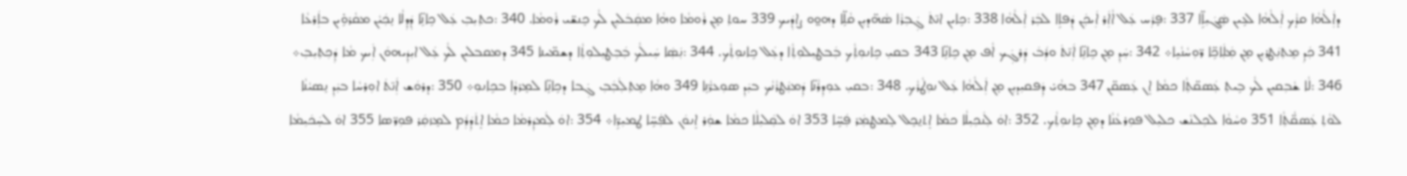ܕܐܲܠܵܗܵܐ ܩܪ̣ܵܟ ܐܲܠܵܗܵܐ ܠܥܹܝܢ ܣܲܓܿܝܼܐܹ̈ܐ 337 :ܦ̣ܪܲܚ ܥܲܠ ܐܵܐܲܪ ܐܲܝܟܲܢ ܕܲܦܐܹܐ ܠܒܲܪ ܐܲܠܵܗܵܐ 338 :ܟܹܐܝܢ ܐܢ̄ܬܿ ܓܲܒܼܪܵܐ ܣܵܗ̈ܕܝܼܢ ܩܵܠܹ̈ܐ ܕܗܘ̤ܘ ܨܐܕܲܝܟ 339 ܚܘܬܼ ܡ̣ܢ ܪܵܘܡܵܐ ܘܗܵܐ ܡܩܲܒܿܠܝܼܢ ܠܵܟ ܟܸܢܫ̈ܝ ܪܵܘܡܵܐ. 340 :ܟܬܼܝܼܒܼ ܥܲܠ ܟܹܐܢܹ̈ܐ ܕܲܕܼܠܵܐ ܢܸܟܲܝܵܢ ܡܩܵܪܘܹ̇ܝܢ ܒܐܲܪܥܵܐ 341 ܟܲܕܼ ܡܸܬܼܢܲܛܪܝܼܢ ܡ̣ܢ ܡܲܠܲܐܟܹ̈ܐ ܪ̈ܘܼܚܵܢܵܝܹܐ܀ 342 :ܚܲܕܼ ܡ̣ܢ ܟܹܐܢܹ̈ܐ ܐܲܢ̄ܬܿ ܘܪܲܒܿ ܕܲܪܓܲܟ ܐܵܦ ܡ̣ܢ ܟܹܐܢܹ̈ܐ 343 ܒܩܝܼ ܟܹܐܢܘܼܬܼܵܟ ܒܲܒܛܝܼܠܘܼܬܼܵܐ ܕܥܲܠ ܟܹܐܢܘܼܬܼܵܟ. 344 :ܢܲܣܲܐ ܚܲܝܠܵܟ ܒܲܒܼܛܝܼܠܘܼܬܼܵܐ ܕܫܡ̈ܝܢܐ 345 ܕܡܩܒܠܝܢ ܠܵܟ ܥܲܠ ܐܝܼܕܲܝܗܘܿܢ ܐܲܝܟ ܡܵܐ ܕܲܟܼܬܼܝܼܒܼ܀ 346 :ܠܵܐ ܫܵܒܼܩܝܼܢ ܠܵܟ ܒܹܝܬܼ ܥܲܣܩ̈ܬܼܵܐ ܟܡܵܐ ܐܸܢ ܥܲܣܩ̈ܢ 347 ܒܗܵܝ̇ ܕܲܦܩܝܼܕܝܼܢ ܡ̣ܢ ܐܲܠܵܗܵܐ ܥܲܠ ܢܘܼܛܵܪܵܟ. 348 :ܒܩܝܼ ܥܘܼܕܼܪܵܢ̈ܐ ܕܲܡܢܲܛܪܵܢܵܟ ܒܝܲܕܼ ܣܘܼܥܪ̈ܵܢܹܐ 349 ܘܗܵܐ ܡܸܬܼܠܲܒܲܒܼ ܓܲܒܐ ܕܟܹܐܢܹ̈ܐ ܠܡܸܪܕܵܐ ܒܟܹܐܢܘܼ܀ 350 :ܕܪܘܿܫ ܐܲܢ̄ܬܿ ܐܘܼܪܚܵܐ ܒܝܲܕܼ ܢܸܣܝܵܢܵܐ ܠܘܵܬܼ ܥܲܣܩ̈ܵܬܼܵܐ 351 ܘܚܵܘܵܐ ܠܟܼܠܢܵܫ ܟܠܝܼܠ ܦܘܼܪܥܵܢܵܐ ܕܡ̣ܢ ܟܹܐܢܘܼܬܼܵܟ. 352 :ܐܘܿ ܠܲܢܟܼܝܼܠܵܐ ܟܡܵܐ ܐܸܬܢ̱ܟܸܠ ܠܸܡܛܡܲܪ ܦܲܚܹ̈ܐ 353 ܐܘܿ ܠܩܲܠܝܼܠܵܐ ܟܡܵܐ ܫܘܲܪ ܐܸܢܘܿܢ ܠܦܲܚܹ̈ܐ ܛܡܝܼܪܹ̈ܐ܀ 354 :ܐܘܿ ܠܲܡܕܲܪܡܵܐ ܟܡܵܐ ܐܸܬܿܕܲܪܲܡ ܠܡܸܙܩܲܪ ܦܘܼܪ̈ܣܐ 355 ܐܘܿ ܠܚܲܟܿܝܼܡܵܐ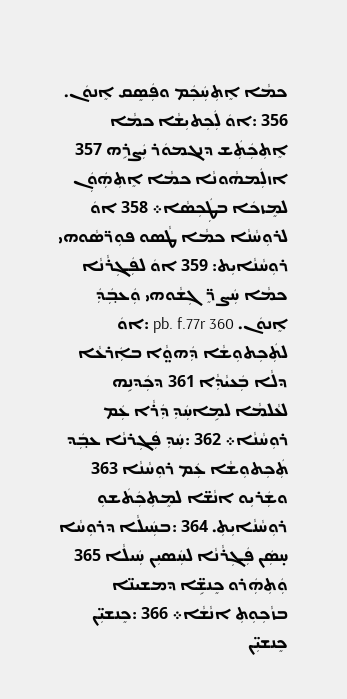ܟܡܵܐ ܐܸܬܼܚܲܟܲܡ ܘܦܲܣܸܩ ܐܸܢܘܿܢ. 356 :ܐܘܿ ܠܲܟܼܬܝܼܫܵܐ ܟܡܵܐ ܐܸܬܼܟܲܬܲܫ ܕܢܓܡܘܿܪ ܝܲܨܪܹܗ 357 ܐܙܠܲܡܗܵܘܢܵܐ ܟܡܵܐ ܐܸܬܼܗܲܘܲܢ ܠܡܸܙܟܿܐ ܒܛܲܟܼܣܵܐ܀ 358 ܐܘܿ ܠܪܘܼܚܵܢܵܐ ܟܡܵܐ ܛܵܣܘ ܦܘܼܪ̈ܣܵܘܗܝ ܪܘܼܚܵܢܵܐܝܼܬ: 359 ܐܘܿ ܠܦܲܓܼܪܵܢܵܐ ܟܡܵܐ ܚܲܨ ܪܸ̈ܓܼܫܵܘܗܝ ܘܲܥܒ݂ܲܕܲ ܐܸܢܘܿܢ. pb. f.77r 360 :ܐܘܿ ܠܬܲܟܼܬܘܼܫܵܐ ܕܲܗܘ̤ܵܐ ܒܐܲܪܥܵܐ ܕܠܵܐ ܒܲܥܝܵܕܼܵܐ 361 ܕܟܲܕܢܹܗ ܠܥܵܠܡܵܐ ܠܡܹܐܚܲܕܼ ܕܲܪܵܐ ܥܲܡ ܪܘܼܚܵܢܵܐ܀ 362 :ܚܲܕܼ ܦܲܓܼܪܢܵܐ ܥܒ݂ܲܕ ܬܲܟܼܬܘܼܫܵܐ ܥܲܡ ܪܘܼܚܵܢܵܐ 363 ܘܫܲܪܝܼܘ ܐܢܵܫ̈ܐ ܠܡܸܬܼܟܲܬܿܫܘܼ ܪܘܼܚܵܢܵܐܝܼܬܼ. 364 :ܒܚܲܝܠܵܐ ܕܪܘܼܚܵܐ ܚ̣ܣܲܢ ܦܲܓܼܪܵܢܵܐ ܠܚܲܣܝܼܢ ܚܲܝܠܵܐ 365 ܘܲܬܼܗܲܪܘ ܟܸܢܫܹ̈ܐ ܕܡܫܝܢ̈ܐ ܒܙܵܟܼܘܼܬܼ ܐܢܵܫܵܐ܀ 366 :ܟܸܢܫܝܼ̈ܢ ܟܸܢܫܝܼ̈ܢ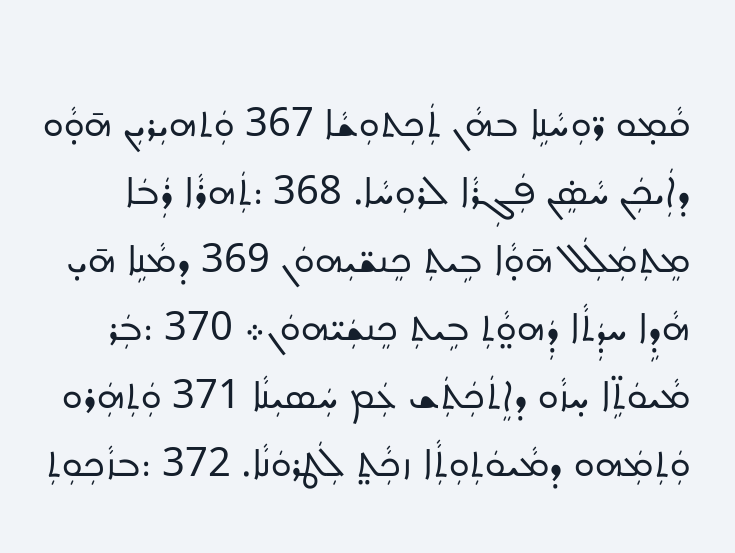ܩܵܡ̣ܘ ܪ̈ܘܼܚܵܢܹܐ ܒܗܵܢ ܬܲܟܼܬܘܼܫܵܐ 367 ܘܲܬܗܝܼܪܝܼܢ ܗ̄ܘ̣ܵܘ ܕܐܲܝܟܲܢ ܚܵܣܸ̇ܢ ܦܲܓܼܪܵܐ ܠܪܘܼܚܵܐ. 368 :ܬܲܗܪܵܐ ܪܲܒܿܐ ܡܸܬܼܡܲܠܲܠ ܗ̄ܘ̣ܵܐ ܒܹܝܬܼ ܟܸܢܫ̈ܝܼܗܘܿܢ 369 ܕܡܵܢܹܐ ܗ̄ܝ̣ ܗܵܕܹܐ ܚܕܲܬܵܐ ܕܲܗܘ̤ܵܬܼ ܒܹܝܬܼ ܟܸܢܫܲܝ̈ܗܘܿܢ܀ 370 :ܒܲܪ ܡܵܝܘܿܬܹ̈ܐ ܚ̣ܙܵܘ ܕܐܸܬܿܟܲܬܲܫ ܥܲܡ ܚܲܣܝܼܢܵܐ 371 ܘܲܬܼܗܲܪܘ ܘܲܬܼܡܲܗܘ ܕܡܵܝܘܿܬܼܘܼܬܼܵܐ ܙܟܼܵܬ̤ ܠܲܛܪܘܿܢܵܐ. 372 :ܒܙܵܟܼܘܼܬܼ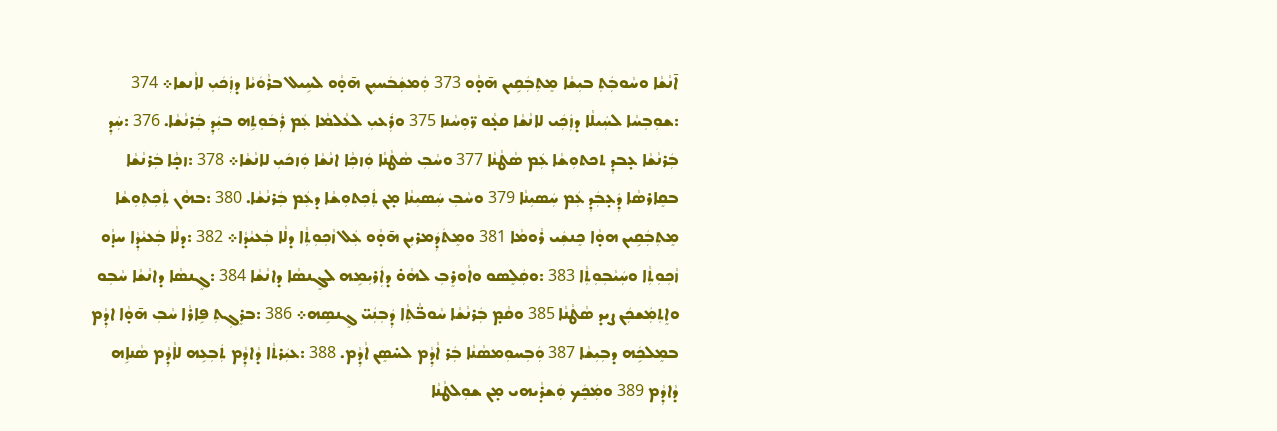ܐ̄ܢܵܫܵܐ ܘܚܵܘܒܲܬܼ ܒܝܼܫܵܐ ܡܸܬܼܒܲܩܹܝܢ ܗ̄ܘ̣ܵܘ 373 ܘܲܡܫܲܒܿܚܝܼܢ ܗ̄ܘ̣ܵܘ ܠܚܹܝܠ ܒܪܵܘܿܝܵܐ ܕܙܲܟܿܝܼ ܠܐܵܢܫܐ܀ 374 :ܫܘܼܒܼܚܵܐ ܠܚܲܝܠܵܐ ܕܙܲܟܲܝ ܠܐܢܵܫܵܐ ܩܥ̣ܵܘ ܪ̈ܘܼܚܵܢܐ 375 ܘܪܲܥܝܼ ܠܥܵܠܡܵܐ ܥܲܡ ܪܲܒܿܘܼܬܹܗ ܒܝܲܕܼ ܒܲܪܢܵܫܵܐ. 376 :ܚܲܕܼ ܒܲܪܢܵܫܵܐ ܥ̣ܒܕܼ ܬܟܬܘܼܫܵܐ ܥܲܡ ܣܵܛܵܢܵܐ 377 ܘܚܵܒܼ ܣܵܛܵܢܵܐ ܘܲܙܟܼܵܐ ܐܢܵܫܵܐ ܘܲܙܟܿܝܼ ܠܐܢܵܫܵܐ܀ 378 :ܙܟ̣ܵܐ ܒܲܪܢܵܫܵܐ ܒܩܸܐܪܣܵܐ ܕܲܥ̣ܒܲܕܼ ܥܲܡ ܚܲܣܝܼܢܵܐ 379 ܘܚܵܒܼ ܚܲܣܝܼܢܵܐ ܡ̣ܢ ܬܲܟܼܬܘܼܫܵܐ ܕܥܲܡ ܒܲܪܢܵܫܵܐ. 380 :ܒܗܵܢ ܬܲܟܼܬܼܘܼܫܵܐ ܡܸܬܼܒܲܩܹܝܢ ܗܘ̣ܵܐ ܟܸܢܫܲܝ ܪܵܘܡܵܐ 381 ܘܡܸܬܿܕܲܡܪܝܼܢ ܗ̄ܘ̣ܵܘ ܥܲܠ ܙܵܟܼܘܼܬܼܵܐ ܕܠܵܐ ܒܲܥܝܵܕܵܐ܀ 382 :ܕܠܵܐ ܒܲܥܝܵܕܼܵܐ ܚܙ̣ܵܘ ܙܵܟܼܘܼܬܼܵܐ ܘܚܲܝܵܒܼܘܼܬܼܵܐ 383 :ܘܩܲܠܸܣܘ ܘܐܵܘܪܸܒܼ ܠܗܵܘ̇ ܕܐܲܪܝܼܡܹܗ ܠܓܸܢܣܵܐ ܕܐܢܵܫܵܐ 384 :ܓܸܢܣܵܐ ܕܐܢܵܫܵܐ ܚܵܒܼܘ ܘܐܸܬܼܡܲܫܟܲܢ ܨܝܕ ܣܵܛܵܢܵܐ 385 ܘܩܵܡ̣ ܒܲܪܢܵܫܵܐ ܚܵܘܒ̈ܵܬܼܵܐ ܕܲܒܼܢܲܝ̈ ܓܸܢܣܹܗ܀ 386 :ܒܪܸܓܼܬܼ ܦܹܐܪܵܐ ܚܵܒܼ ܗ̄ܘ̣ܵܐ ܐܕܼܵܡ ܒܡܸܠܟܹܿܗ ܕܒܼܝܼܫܵܐ 387 ܘܲܒܼܚܘܼܡܣܵܢܵܐ ܒܲܪ ܐܵܕܼܵܡ ܠܚ̇ܣܸܢ ܐܵܕܼܵܡ. 388 :ܥܝܲܪܬܵܐ ܕܵܐܕܼܵܡ ܬܲܒܼܥܹܗ ܠܐܵܕܼܵܡ ܣܵܢܐܹܗ ܕܵܐܕܼܵܡ 389 ܘܡܲܟܸܿܟ ܘܲܫܪ̣ܵܝܗܝ ܡ̣ܢ ܫܘܼܠܛܵܢܵܐ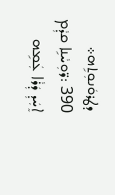ܕܛܪܘܿܢܘܼܬܹܗ܀ 390 :ܪ̈ܘܼܚܵܢܹܐ ܩܕܼܵܡ ܐܸܚܲܕܼ ܕܲܪܵܐ ܥܲܡܹܗ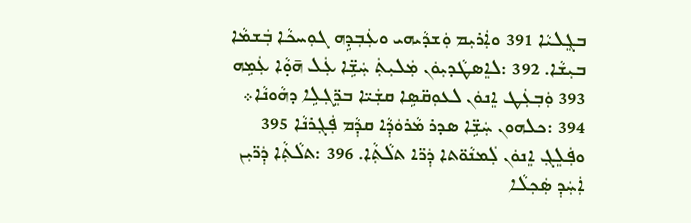ܒܓܸܠܝܵܐ 391 ܘܐܲܪܝܼܡ ܘܲܫܕܵܝܗܝ ܘܥܲܒܼܕܹܗ ܓܘܼܚܟܵܐ ܒܲܫܡܵܐ ܒܝܼܫܵܐ. 392 :ܠܐܸܣܛܵܕܝܼܘܿܢ ܡܲܠܝܼܬܲ ܚܲܫܹ̈ܐ ܥܲܠ ܗ̄ܘ̣ܵܐ ܥܲܡܹܗ 393 ܘܲܒܼܥܲܛ ܐܸܢܘܿܢ ܠܥܘܼܩ̈ܣܹܐ ܩܫܲܝ̈ܐ ܒܪܸ̈ܓܼܠܹܐ ܕܗܵܘܢܵܐ܀ 394 :ܟܠܗܘܢ ܚܲܫܹ̈ܐ ܣܕܪ ܡܵܪܘܿܕܼܵܐ ܩܕܼܵܡ ܦܲܓܼܪܢܵܐ 395 ܘܦܲܠܸܓܼ ܐܸܢܘܿܢ ܠܲܡܢܵܘ̈ܬܐ ܕܲܪ̈ܐ ܬܠܵܬܼܵܐ. 396 :ܬܠܵܬܼܵܐ ܕܲܪ̈ܝܼܢ ܐܲܚܲܕܼ ܣܲܟܼܠܵܐ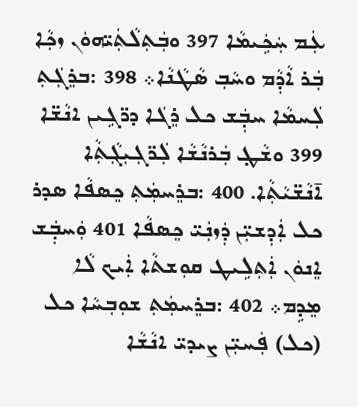ܥܲܡ ܚܲܟܹܿܝܡܵܐ 397 ܘܒܲܬܼܠܵܬܲܝ̈ܗܘܿܢ ܙܟܼܵܐ ܒܲܪ ܐܵܕܼܵܡ ܘܚܵܒܼ ܣܵܛܵܢܵܐ܀ 398 :ܒܪܸܓܲܬܼ ܠܲܚܡܵܐ ܚܒ݂ܲܫ ܟܠ ܪܸܓܿܐ ܕܪ̈ܓܹܝܢ ܐܢܵܫ̈ܐ 399 ܘܫܵܛ̣ ܒܲܪܢܵܫܵܐ ܠܲܪ̈ܓܼܝܼܓܼܵܬܼܵܐ ܐ̄ܢܵܫ̈ܝܵܬܼܵܐ. 400 :ܒܪܸܚܡܲܬܼ ܟܸܣܦܵܐ ܣܕܪ ܟܠ ܐܲܕܼܫܝܼ̈ܢ ܕܲܙܢܲܝ̈ ܟܸܣܦܵܐ 401 ܘܲܚܒ݂ܲܫ ܐܸܢܘܿܢ ܐܲܬܼܠܹܝܛ ܩܘܼܫܬܵܐ ܐܲܝܟ ܠܵܐ ܡܸܕܹܡ܀ 402 :ܒܪܸܚܡܲܬܼ ܫܘܼܒܼܚܵܐ ܟܠ (ܟܠ) ܦܲܚܝܼ̈ܢ ܨܝܕܝ̈ ܐܢܵܫܵܐ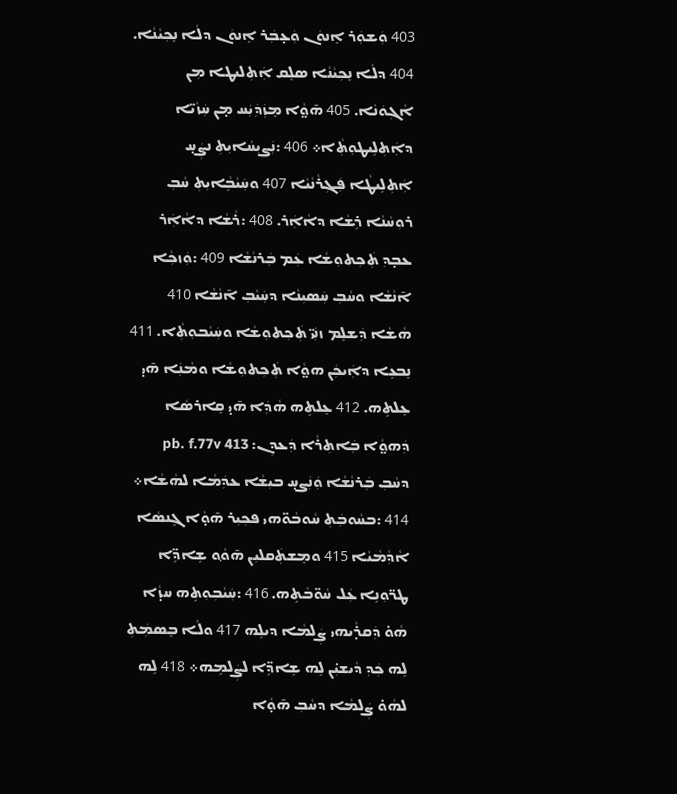403 ܘܲܫܘܲܪ ܐܸܢܘܿܢ ܘܲܥ̣ܒܲܪ ܐܸܢܘܿܢ ܕܠܵܐ ܢܸܟܼܝܵܢܵܐ. 404 ܕܠܵܐ ܢܸܟܼܝܵܢܵܐ ܣܠܸܩ ܐܲܬܼܠܝܛܐ ܡܼܢ ܐܵܓܼܘܿܢܵܐ. 405 ܗ̄ܘ̤ܵܐ ܡܸܙܲܕܲܝܲܚ ܡ̣ܢ ܚܲܙܵܝ̈ܐ ܕܐܲܬܼܠܹܝܛܘܼܬܼܵܐ܀ 406 :ܢܲܨܝܼܚܵܐܝܼܬܼ ܢܨܲܚ̣ ܐܲܬܼܠܹܝܛܵܐ ܦܲܓܼܪܵܢܵܝܵܐ 407 ܘܚܲܝܵܒܹܵܐܝܼܬܼ ܚܵܒܼ ܪܘܼܚܵܢܵܐ ܪܹܫܵܐ ܕܐܵܐܲܪ. 408 :ܪܵܫܵܐ ܕܐܵܐܲܪ ܥܒ̣ܕܼ ܬܲܟܼܬܘܼܫܵܐ ܥܲܡ ܒܲܪܢܵܫܵܐ 409 :ܘܲܙܟܼܵܐ ܐ̄ܢܵܫܵܐ ܘܚܵܒܼ ܚܲܣܝܼܢܵܐ ܕܚܲܝܵܒܼ ܐ̄ܢܵܫܵܐ 410 ܗܵܫܵܐ ܕܲܫܠܸܡ ܙܢܲܝ̈ ܬܲܟܼܬܘܼܫܵܐ ܘܚܲܝܵܒܘܼܬܼܵܐ. 411 ܢܸܒܥܹܐ ܕܐܲܝܟܲܢ ܗܘ̤ܵܐ ܬܲܟܼܬܘܼܫܵܐ ܘܡܵܢܲܐ ܗ̄ܝ̣ ܥܸܠܬܹܗ. 412 ܥܸܠܬܹܗ ܗܵܕܲܐ ܗ̄ܝ̣ ܩܸܐܪܣܵܐ ܕܲܗܘ̤ܵܐ ܒܲܐܬܼܪܵܐ ܕܲܥܕܼܢ: pb. f.77v 413 ܕܚܵܒܼ ܒܲܪܢܵܫܵܐ ܘܲܢܲܨܚ̣ ܒܝܼܫܵܐ ܥܕܲܡܵܐ ܠܗܵܫܵܐ܀ 414 :ܒܚܵܘܒܲܬܼ ܚܵܘܒܵܘ̈ܗܝ ܦܟܼܝܼܪ ܗ̄ܘ̣ܵܐ ܓܸܢܣܵܐ ܐܵܕܼܵܡܵܝܵܐ 415 ܘܡܸܫܬܲܩܠܝܼܢ ܗ̄ܘ݂ܵܘ ܫܹܐܕܹ̈ܐ ܛܪ̈ܘܼܢܹܐ ܥܲܠ ܚܵܘ̈ܒܵܬܹܗ. 416 :ܚܲܝܵܒܼܘܼܬܹܗ ܚܙ̣ܵܐ ܗܵܘ̇ ܕܲܩܪ̣ܵܝܗܝ ܨܲܠܡܵܐ ܕܝܠܹܗ 417 ܘܠܵܐ ܒܸܣܡܲܬܼ ܠܹܗ ܟܲܕܼ ܕܵܝܫܝܼ̇ܢ ܠܹܗ ܫܹܐܕܹ̈ܐ ܠܨܲܠܡܹܗ܀ 418 ܠܹܗ ܠܗܵܘ̇ ܨܲܠܡܵܐ ܕܚܵܒܼ ܗ̄ܘ̣ܵܐ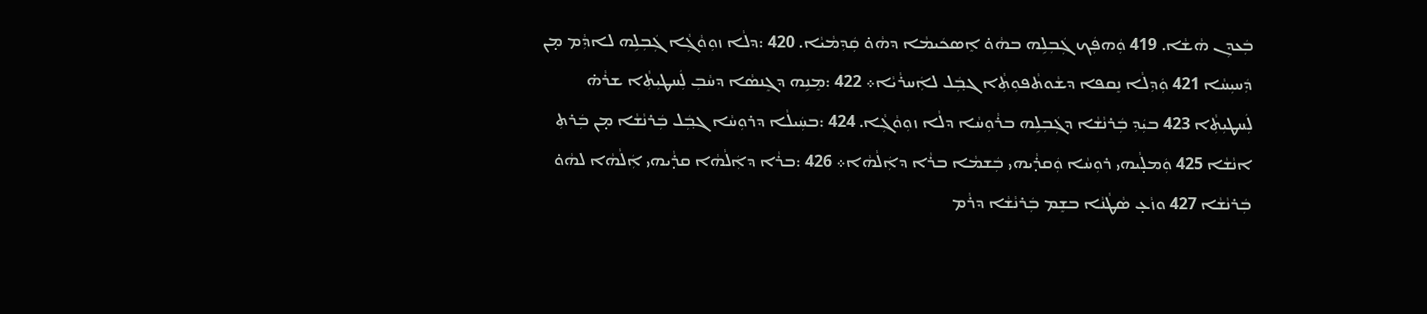ܒܲܥܕܼܢ ܗܵܫܵܐ. 419 ܘܲܗܦܲܟ ܓܲܒܼܠܹܗ ܒܗܵܘ̇ ܐܸܣܟܿܝܡܵܐ ܕܗܵܘ̇ ܩܲܕܼܡܵܝܵܐ. 420 :ܕܠܵܐ ܙܘܼܘܵܓܼܵܐ ܓܲܒܼܠܹܗ ܠܐܕܼܵܡ ܡ̣ܢ ܕܲܚܝܼܚܵܐ 421 ܘܲܕܼܠܵܐ ܢܸܩܦܐ ܕܫܵܘܬܵܦܘܼܬܼܵܐ ܓܒ݂ܲܠ ܠܐܲܚܪܵܝܵܐ܀ 422 :ܡܸܢܹܗ ܕܓܸܢܣܵܐ ܕܚܵܒܼ ܠܲܚܛܝܼܬܼܵܐ ܫܪܵܗ̇ ܠܲܚܛܝܼܬܼܵܐ 423 ܒܝܲܕܼ ܒܲܪܢܵܫܵܐ ܕܓܲܒܼܠܹܗ ܒܪܵܘܼܚܵܐ ܕܠܵܐ ܙܘܼܘܵܓܼܵܐ. 424 :ܒܚܲܝܠܵܐ ܕܪܘܼܚܵܐ ܓܒ݂ܲܠ ܒܲܪܢܵܫܵܐ ܡ̣ܢ ܒܲܪܬܼ ܐܢܵܫܵܐ 425 ܘܲܡܠ̣ܵܝܗܝ ܪܘܼܚܵܐ ܘܲܩܪ̣ܵܝܗܝ ܒܲܫܡܵܐ ܒܪܵܐ ܕܐܲܠܵܗܵܐ܀ 426 :ܒܪܵܐ ܕܐܲܠܵܗܵܐ ܩܪ̣ܵܝܗܝ ܐܲܠܵܗܵܐ ܠܗܵܘ̇ ܒܲܪܢܵܫܵܐ 427 ܘܙܵܥ̣ ܣܵܛܵܢܵܐ ܒܫܸܡ ܒܲܪܢܵܫܵܐ ܕܪܵܡ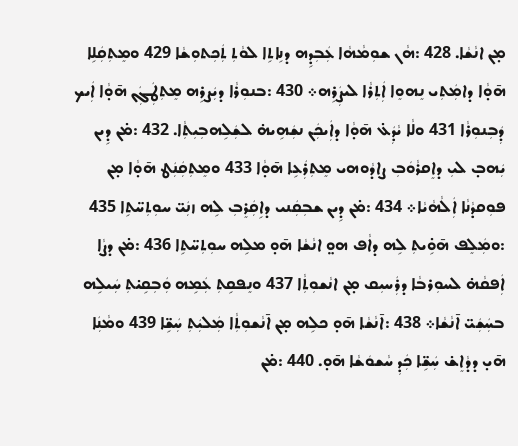ܡ̣ܢ ܐܢܵܫܵܐ. 428 :ܗܵܢ ܫܘܼܡܵܗܵܐ ܥܲܒܼܕܹܗ ܕܢܹܐܬܹܐ ܠܘܵܬܼ ܬܲܟܼܬܘܼܫܵܐ 429 ܘܡܸܬܼܩܲܠܹܐ ܗ̄ܘ̣ܵܐ ܕܐܡܲܬܼܝ ܢܸܗܘܸܐ ܐܲܬܼܪܵܐ ܠܝܨܲܪܹܗ܀ 430 :ܒܢܘܼܪܵܐ ܕܝܲܨܪܹܗ ܡܸܬܼܛܲܓܲܢ ܗ̄ܘ̣ܵܐ ܐܲܝܟ ܕܲܒܼܢܘܼܪܵܐ 431 ܘܠܵܐ ܝܵܕܲܥ̇ ܗ̄ܘ̣ܵܐ ܕܐܲܝܟܲܢ ܢܫܲܗܹܝܗ̇ ܠܫܲܠܹܗܒܼܝܼܬܼܵܐ. 432 :ܡ̇ܢ ܕܹܝܢ ܝܲܗܒ̣ ܠܝܼ ܕܐܸܩܪܵܘܿܒܼ ܨܐܕܵܘܗܝ ܡܸܬܼܪܲܥܹܐ ܗ̄ܘ̣ܵܐ 433 ܘܡܸܬܼܩܲܢܲܛ ܗ̄ܘ̣ܵܐ ܡ̣ܢ ܦܘܼܩܕܵܢܵܐ ܐܲܠܵܗܵܝܵܐ܀ 434 :ܡ̇ܢ ܕܹܝܢ ܫܒܼܩܲܢܝ ܕܐܹܩܲܪܸܒܼ ܠܹܗ ܙܢܲܝ̈ ܚܘܼܬܼܚ̈ܬܹܐ 435 :ܘܡܲܠܸܦ ܗ̄ܘܹ̇ܝܬܼ ܠܹܗ ܕܐܵܦ ܗܘ̤ ܐܢܵܫܵܐ ܗ̄ܘ̣ ܡܠܹܗ ܚܘܼܬܼܚ̈ܬܹܐ 436 :ܡ̇ܢ ܕܨܵܐ ܐܲܦܩܵܗ̇ ܠܚܘܼܪܒܵܐ ܕܪܲܚܝܼܩ ܡ̣ܢ ܐܢܵܫܘܼܬܼܵܐ 437 ܘܢܸܦܩܹܬܼ ܥܲܡܹܗ ܘܲܒܼܩܹܝ̇ܬܼ ܚܲܝܠܹܗ ܒܚܲܫܲܝ̈ ܐ̄ܢܵܫܵܐ܀ 438 :ܐ̄ܢܵܫܵܐ ܗ̄ܘ̣ ܟܠܹܗ ܡ̣ܢ ܐ̄ܢܵܫܘܼܬܼܵܐ ܡܲܠܝܲܬܼ ܚܲܫܹ̈ܐ 439 ܘܡܵܢܲܐ ܗ̄ܝ̣ ܕܕܵܐܸܫ̇ ܚܲܫܹ̈ܐ ܟܲܕܼ ܚܵܫܘܿܫܵܐ ܗ̄ܘ̣. 440 :ܡ̇ܢ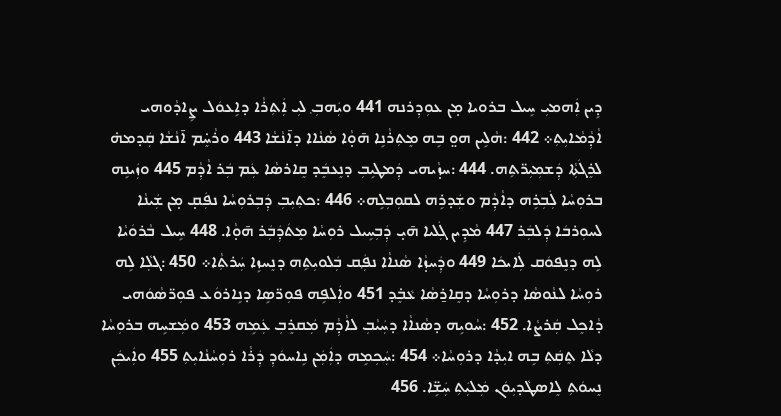ܕܹܝܢ ܐܲܗܡܝܼ ܚܹܝܠ ܒܪܘܝܐ ܡ̣ܢ ܥܘܼܕܼܪܢܗ 441 ܘܝܲܗܒܼ݂ ܠܝܼ ܐܲܬܼܪܵܐ ܕܐܹܥܘܿܠ ܨܹܐܕܵܘܗܝ ܐܵܕܼܵܡܵܐܝܼܬܼ܀ 442 :ܗܵܠܹܝܢ ܗܘ̤ ܒܹܗ ܡܸܬܼܪܵܢܹܐ ܗ̄ܘ̣ܵܐ ܣܵܢܵܐܐ ܕܐ̄ܢܵܫܵܐ 443 ܘܪܵܚܸ̇ܡ ܐ̄ܢܵܫܵܐ ܩܲܕܡܗ̇ ܠܪܸܓܿܬܼܵܐ ܕܲܫܡܼܝܼܪ̈ܬܹܗ. 444 :ܚܙ̣ܵܝܗܝ ܕܲܡܛܝܹܒܼ ܕܢܸܥܒܸܿܕ ܩܸܐܪܣܵܐ ܥܲܡ ܒܲܪ ܐܵܕܼܵܡ 445 ܘܙܲܝܢܹܗ ܒܪܘܼܚܵܐ ܠܲܒܼܪܹܗ ܕܐܵܕܼܵܡ ܘܫܲܕܪܹܗ ܠܩܘܼܒܼܠܹܗ܀ 446 :ܟܬܼܝܼܒܼ ܕܲܒܼܪܘܼܚܵܐ ܢܦܲܩ̣ ܡ̣ܢ ܫܲܝܢܵܐ ܠܚܘܼܪܒܿܐ ܕܲܠܒܲܪ 447 ܡܵܕܹܝܢ ܓܲܠܝܐ ܗ̄ܝ̣ ܕܲܒܼܚܹܝܠ ܪܘܼܚܵܐ ܡܸܬܿܕܲܒܲܪ ܗ̄ܘ̣ܵܐ. 448 ܚܹܝܠ ܒܵܪܘܿܝܵܐ ܠܹܗ ܕܢܸܦܘܿܩ ܠܲܐܝܟܿܐ 449 ܘܕܲܚܙ̣ܵܐ ܣܵܢܐܵܐ ܢܦ݂ܲܩ ܒܲܠܘܝܼܬܹܗ ܕܢܸܚܙܹܐ ܚܲܪܬܼܵܐ܀ 450 :ܓܠ݂ܵܐ ܠܹܗ ܪܘܼܚܵܐ ܠܢܵܘܣܵܐ ܕܪܘܼܚܵܐ ܕܩܸܐܪ̱ܣܵܐ ܥܵܒܸ̇ܕ 451 ܘܐܲܠܦܹܗ ܦܘܼܪ̈ܣܹܐ ܕܢܹܐܪܘܿܥ ܦܘܼܪ̈ܣܵܘܿܗܝ ܕܵܐܟܸܠ ܩܲܪܨܵܐ. 452 :ܚܵܘܝܹܗ ܕܣܵܢܐܵܐ ܕܚܲܝܵܒܼ ܠܐܵܕܼܵܡ ܡܲܩܪܸܒܼ ܥܲܡܹܗ 453 ܘܡܲܫܚܹܗ ܒܪܘܼܚܵܐ ܕܠܵܐ ܬܸܩܲܬܼ ܒܹܗ ܐܝܼܕܵܐ ܕܪܘܼܚܵܐ܀ 454 :ܚܲܟܼܡܹܗ ܕܐܲܡܲܢ ܢܹܐܚܘܿܕܼ ܕܲܪܵܐ ܪܘܼܚܵܢܵܐܝܼܬܼ 455 ܘܐܲܝܟܲܢ ܢܸܚܘܿܬܼ ܠܸܐܣܛܵܕܝܼܘܿܢ ܡܲܠܝܲܬܼ ܚܲܫܹ̈ܐ. 456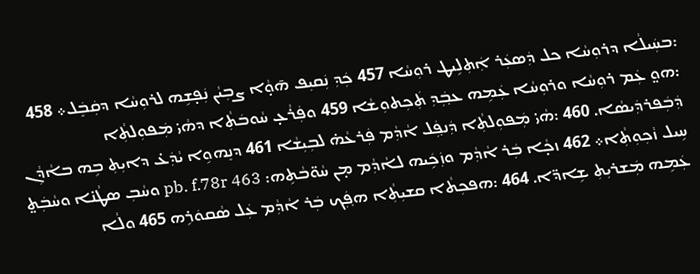:ܒܚܲܝܠܵܐ ܕܪܘܼܚܵܐ ܟܠ ܕܲܣܥܲܪ ܐܲܬܼܠܹܝܛ ܪܘܼܚܵܐ 457 ܟܲܕܼ ܢܲܩܝܼܦ ܗ̄ܘ̣ܵܐ ܨܒܼܝܵܢ ܢܲܦ̣ܫܹܗ ܠܪܘܼܚܵܐ ܕܩܲܒܸܿܠ܀ 458 :ܗܘ̤ ܥܲܡ ܪܘܼܚܵܐ ܘܪܘܼܚܵܐ ܥܲܡܹܗ ܥܒ݂ܲܕܼ ܬܲܟܼܬܘܼܫܵܐ 459 ܘܦܲܪܵܥ̣ ܚܵܘܒܿܬܼܵܐ ܕܗܵܝ̇ ܡܲܦܘܼܠܬܼܵܐ ܕܲܒܲܦܪܕܲܝܣܵܐ. 460 :ܗܵܝ̇ ܡܲܦܘܼܠܬܼܵܐ ܕܲܢܦ݂ܲܠ ܐܵܕܼܵܡ ܦܲܪܥܵܗ̇ ܠܒܼܝܼܫܵܐ 461 ܕܢܸܗܘܹܐ ܝܵܕܲܥ̇ ܕܐܝܼܬܼ ܒܹܗ ܒܐܵܕܼܵܢ ܚܹܝܠ ܙܵܟܼܘܼܬܼܵܐ܀ 462 ܙܟ̣ܵܐ ܒܲܪ ܐܵܕܼܵܡ ܘܙܲܟܹܿܝܗ ܠܐܵܕܼܵܡ ܡ̣ܢ ܚܵܘ̈ܒܵܬܹܗ: pb. f.78r 463 ܘܚܵܒܼ ܣܛܵܢ̇ܐ ܘܚܵܒܲܬ̤ ܥܲܡܹܗ ܡܲܫܪܝܼܬܼ ܫܹܐܕ̈ܐ. 464 :ܗܦܟܼܬܵܐ ܩܫܝܼܬܼܵܐ ܗܦ݂ܲܟ ܒܲܪ ܐܵܕܼܵܡ ܥܲܠ ܣܵܩܘܿܪܹܗ 465 ܘܠܵܐ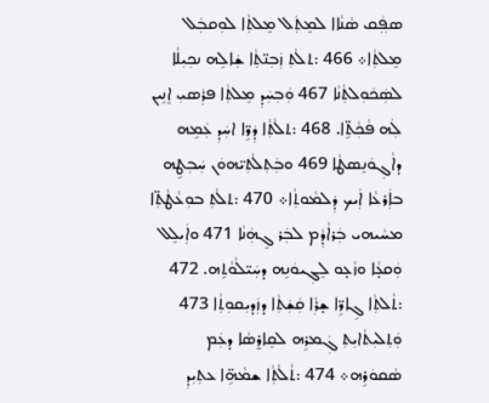ܣܦ݂ܲܩ ܣܵܢܵܐܐ ܠܡܸܬܲܠ ܡܸܠܬܼܵܐ ܠܘܼܩܒܲܠ ܡܸܠܬܼܵܐ܀ 466 :ܬܠܵܬܼ ܙܲܒܼܢ̈ܬܼܵܐ ܫܲܐܠܹܗ ܢܟܼܝܼܠܵܐ ܠܣܲܟܿܘܼܠܬܼܵܢܵܐ 467 ܘܲܒܼܚܲܕܼ ܡܸܠܬܼܵܐ ܦܪܲܣܝܼ ܐܸܢܹܝܢ ܠܲܗ ܦܵܟܼܵܬܹ̈ܐ. 468 :ܬܠܵܬܼܵܐ ܕܲܪܹ̈ܐ ܐܚܲܕܼ ܥܲܡܹܗ ܕܐܵܓܼܘܿܢܸܣܛܵܐ 469 ܘܒܲܬܼܠܵܬܼܝ̈ܗܘܿܢ ܚܲܒܼܛܹܗ ܒܐܲܪܥܵܐ ܐܲܝܟ ܕܲܠܡܵܘܬܼܵܐ܀ 470 :ܬܠܵܬܼ ܒܘܼܥܵܛܵܬܼ̈ܐ ܡܚܵܝܗܝ ܒܲܪܐܵܕܼܵܡ ܠܒܲܪ ܓܸܗܲܢܵܐ 471 ܘܐܲܝܠܸܠ ܘܲܩܥ̣ܵܐ ܘܙܵܥ̣ܘ ܠܸܓܼܝܘܿܢܹܗ ܕܚܲܝ̈ܠܵܘܵܬܹܗ. 472 :ܬܵܠܬܼܵܐ ܓܹܐܪܹ̈ܐ ܫ̣ܪܼܵܐ ܩܲܫܲܬܼܵܐ ܕܙܲܕܝܼܩܘܼܬܼܵܐ 473 ܘܲܬܼܠܝܼܬܵܐܝܼܬܼ ܓܲܡܪܹܗ ܠܩܸܐܪ̱ܣܵܐ ܕܥܲܡ ܣܵܩܘܿܪܹܗ܀ 474 :ܬܵܠܵܬܼܵܐ ܫܡܵܗܹ̈ܐ ܥܬܼܝܼܕܼ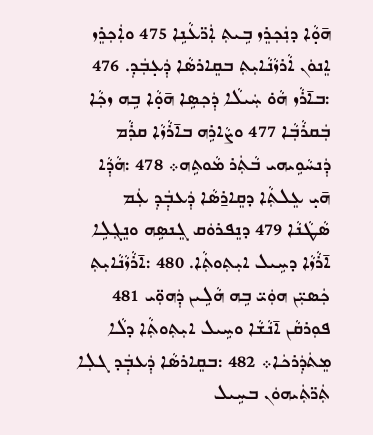ܗ̄ܘ̣ܵܐ ܕܢܲܟܼܪܸܙ ܒܹܝܬܼ ܐܲܪ̈ܥܵܢܹܐ 475 ܘܐܲܟܼܪܸܙ ܐܸܢܘܿܢ ܐܵܪܙܵܢܵܐܝܼܬܼ ܒܩܸܐܪܣܵܐ ܕܲܥ̣ܒܲܕܼ. 476 :ܒܐ̄ܪܵܙ ܗܵܘ̇ ܚܲܝܠܵܐ ܕܲܟܼܣܹܐ ܗ̄ܘ̣ܵܐ ܒܹܗ ܙܟܼܵܐ ܒܲܩܪܵܒܼܵܐ 477 ܘܨܵܐܪܹܗ ܒܐ̄ܪܵܙܵܐ ܩܪܼܵܡ ܕܲܢܚܵܘܹܝܗܝ ܒܵܬܲܪ ܡܵܘܬܹܗ܀ 478 :ܗܵܕܼܵܐ ܗ̄ܝ̣ ܥܸܠܬܼܵܐ ܕܩܸܐܪ̱ܣܵܐ ܕܲܥܒ݂ܲܕܼ ܥܲܡ ܣܵܛܵܢܵܐ 479 ܕܢܸܦܪܘܿܩ ܓܸܢܣܹܗ ܘܢܸܓܼܠܹܐ ܐ̄ܪܵܙܵܐ ܕܚܹܝܠ ܐܝܼܬܼܘܬܼܵܐ. 480 :ܐ̄ܪܵܙܵܢܵܐܝܼܬܼ ܟܲܣܝܼ̈ܢ ܗܘܲܝ̈ ܒܹܗ ܗܵܠܹܝܢ ܕܲܗܘܼ̈ܝ 481 ܦܘܼܪܩܵܢ ܐ̄ܢܵܫܵܐ ܘܚܹܝܠ ܐܝܼܬܼܘܬܼܵܐ ܕܠܵܐ ܡܸܬܿܕܲܪܟܿܐ܀ 482 :ܒܩܸܐܪܣܵܐ ܕܲܥܒ݂ܲܕ ܓܠ݂ܐ ܬܲܪ̈ܬܲܝܗܘܿܢ ܒܚܹܝܠ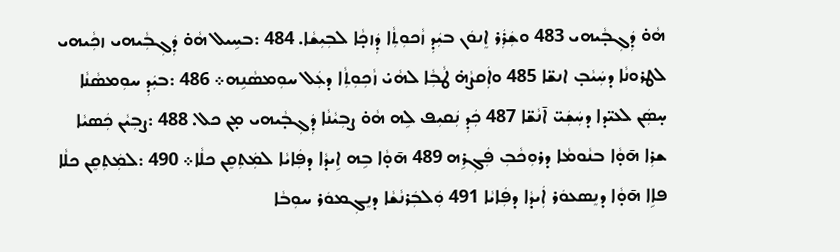ܗܵܘ̇ ܕܲܓܼܒ̣ܵܝܗܝ 483 ܘܫܲܪܲܪ ܐܸܢܘܿܢ ܒܝܲܕܼ ܙܵܟܘܼܬܼܵܐ ܕܲܙܟ̣ܵܐ ܠܒܼܝܼܫܵܐ. 484 :ܒܚܹܝܠ ܗܵܘ̇ ܕܲܓܼܒܼܵܝܗܝ ܙܟܼܵܝܗܝ ܠܛܪܘܢܵܐ ܕܚܲܝܵܒ̣ ܐܢܫ̈ܐ 485 ܘܐܲܩܨܵܗ̇ ܛܵܒܼܵܐ ܠܗܵܝ̇ ܙܵܟܼܘܼܬܼܵܐ ܕܥܲܠ ܚܘܼܡܣܵܢܹܗ܀ 486 :ܒܝܲܕܼ ܚܘܼܡܣܵܢܵܐ ܚ̣ܣܲܢ ܠܥܝ̈ܕܐ ܕܚܲܫܲܝ̈ ܐ̄ܢܵܫ̈ܐ 487 ܟܲܕܼ ܢܲܩܝܼܦ ܠܹܗ ܗܵܘ̇ ܨܒܼܝܵܢܵܐ ܕܲܓܼܒ̣ܵܝܗܝ ܡ̣ܢ ܟܠ. 488 :ܨܒܼܝܵܢ ܟܲܣܝܵܐ ܫܪܼܐ ܗ̄ܘ̣ܵܐ ܒܢܵܘܡܵܐ ܕܪܘܼܟܵܒܼ ܦܲܓܼܪܹܗ 489 ܗ̄ܘ̣ܵܐ ܒܹܗ ܐܹܝܕܵܐ ܕܦܲܐܝܵܐ ܠܡܲܬܼܩܸܢ ܟܠܵܐ܀ 490 :ܠܡܲܬܼܩܸܢ ܟܠܵܐ ܦܐܹܐ ܗ̄ܘ̣ܵܐ ܕܢܸܣܥܘܿܪ ܐܲܝܕܵܐ ܕܦܲܐܝܵܐ 491 ܘܲܠܒܲܪܢܵܫܵܐ ܕܢܸܓܼܡܘܿܪ ܚܘܼܒܵܐ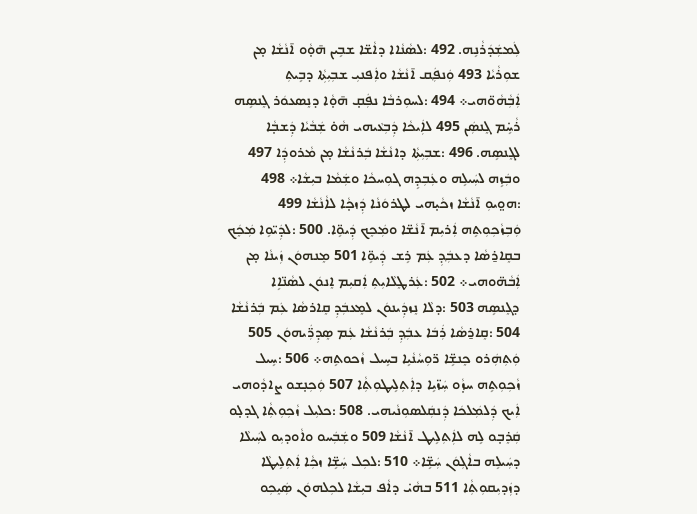ܠܲܡܫܲܕܿܪܵܢܹܗ. 492 :ܠܣܵܢܵܐܐ ܕܐܵܫ̈ܐ ܫܒܹܝܢ ܗ̄ܘ̣ܵܘ ܐ̄ܢܵܫܵܐ ܡ̣ܢ ܫܘܼܪܵܝܵܐ 493 ܘܲܢܦ݂ܲܩ ܐ̄ܢܵܫܵܐ ܘܐܲܦܢܝܼ ܫܒܼܝܼܬܼܵܐ ܕܒܹܝܬܼ ܐܲܒܼܵܗܵܘ̈ܗܝ܀ 494 :ܠܚܘܼܪܒܵܐ ܢܦܲܩ̣ ܗ̄ܘ̣ܵܐ ܕܢܸܣܥܘܿܪ ܓܸܢܣܹܗ ܪܵܚܹ̇ܡ ܓܸܢܣܲܢ 495 ܠܐܲܝܟܵܐ ܕܲܒܼܥܵܝܗܝ ܗܵܘ̇ ܫܲܒܵܝܵܐ ܕܲܫܒ̣ܵܐ ܠܓܸܢܣܹܗ. 496 :ܫܒܼܝܼܬܼܵܐ ܕܐܢܵܫܵܐ ܒܲܪܢܵܫܵܐ ܡ̣ܢ ܡܵܪܘܕܲܐ 497 ܘܒܲܙܹܗ ܠܚܲܝܠܹܗ ܘܥܲܒܼܕܹܗ ܓܘܼܚܟܵܐ ܘܫܲܡܵܐ ܒܝܼܫܵܐ܀ 498 :ܗܘ̤ܝܘܼ ܐ̄ܢܵܫܵܐ ܙܟܵܝ̣ܗܝ ܠܛܪܘܿܢܵܐ ܕܲܙܟ̣ܵܐ ܠܐܵܢܵܫܵܐ 499 ܘܲܒܼܙܵܟܼܘܼܬܹܗ ܐܲܪܝܼܡ ܐ̄ܢܵܫ̈ܐ ܘܡܲܟܸܟ ܕܲܝܘܹ̈ܐ. 500 :ܠܕܲܝ̈ܘܹܐ ܡܲܟܸܿܟ ܒܩܸܐܪ̱ܣܵܐ ܕܥܒ݂ܲܕܼ ܥܲܡ ܪܹܫ ܕܲܝܘܹ̈ܐ 501 ܡܸܢܗܘܿܢ ܙܲܝܢܵܐ ܡ̣ܢ ܐܲܒܵܗ̈ܘܗܝ܀ 502 :ܥܲܪܛܸܠܵܐܝܼܬܼ ܐܲܩܝܼܡ ܐܸܢܘܿܢ ܠܣܵܢ̈ܐܹܐ ܕܓܸܢܣܹܗ 503 :ܕܠܵܐ ܢܸܙܕܲܝܢܘܿܢ ܠܡܸܥܒܲܕܼ ܩܸܐܪܣܵܐ ܥܲܡ ܒܲܪܢܵܫܵܐ 504 :ܩܸܐܪ̱ܣܵܐ ܪܲܒܿܐ ܥܒ݂ܲܕܼ ܒܲܪܢܵܫܵܐ ܥܲܡ ܣܸܕܼܪ̈ܲܝܗܘܿܢ 505 ܘܲܬܼܗܲܪܘ ܟܸܢܫܹ̈ܐ ܪ̈ܘܼܚܵܢܵܝܹܐ ܒܚܹܝܠ ܙܵܟܘܬܹܗ܀ 506 :ܚܹܝܠ ܙܵܟܼܘܼܬܹܗ ܚܙ̣ܵܘ ܚܲܙ̈ܝܹܐ ܕܐܲܬܼܠܹܝܛܘܼܬܼܵܐ 507 ܘܲܟܼܢ̣ܫܘ ܨܐܕܵܘܗܝ ܐܲܝܟ ܕܲܠܡܲܠܟܿܐ ܕܲܢܩܲܠܣܘܼܢܵܝܗܝ. 508 :ܟܠܝܼܠ ܙܵܟܼܘܼܬܼܵܐ ܓܕܠ̣ܘ ܩܲܪܸܒ̣ܘ ܠܹܗ ܠܐܲܬܼܠܹܝܛ ܐ̄ܢܵܫܵܐ 509 ܘܫܲܒܲܚܘ ܘܐܵܘܕܝܼܘ ܠܚܲܝܠܵܐ ܕܚܲܝܠܹܗ ܒܐܵܓܼܘܿܢ ܚܲܫܹ̈ܐ܀ 510 :ܠܟܼܠ ܚܲܫܹ̈ܐ ܙܟܼܵܐ ܐܲܬܼܠܹܝܛܵܐ ܕܙܲܕܝܼܩܘܼܬܼܵܐ 511 ܒܗܵܝ̇ ܕܐܵܦ ܒܝܼܫܵܐ ܠܟܼܠܗܘܿܢ ܣܲܝܸܟܼܘ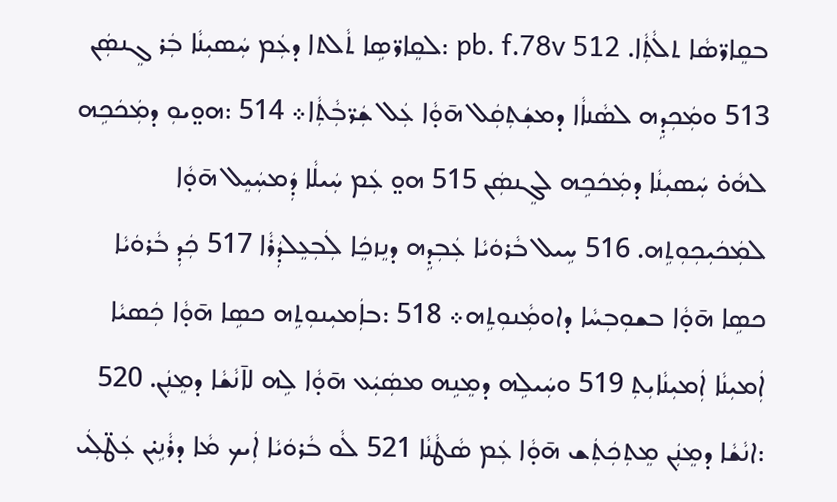ܒܩܸܐܪ̈ܣܵܐ ܬܠܵܬܼܵܐ. pb. f.78v 512 :ܠܩܸܐܪ̈ܣܹܐ ܬܵܠܬܐ ܕܥܲܡ ܚܲܣܝܼܢܵܐ ܒܲܪ ܓܸܢܣܲܢ 513 ܘܡܲܟܼܕܹܗ ܠܣܵܢܐܵܐ ܕܡܫܲܬܼܩܲܠ ܗ̄ܘ̣ܵܐ ܥܲܠ ܫܲܪ̈ܒܼܵܬܼܵܐ܀ 514 :ܗܘ̤ܝܘܼ ܕܡܲܟܿܟܹܗ ܠܗܵܘ̇ ܚܲܣܝܼܢܵܐ ܕܡܲܟܿܟܹܗ ܠܓܸܢܣܲܢ 515 ܗܘ̤ ܥܲܡ ܚܲܝܠܵܐ ܕܲܡܚܲܝܸܠ ܗ̄ܘ̣ܵܐ ܠܡܲܟܿܝܼܟܼܘܼܬܹܗ. 516 ܚܹܝܠ ܒܵܪܘܿܝܵܐ ܥܲܒܼܕܹܗ ܕܢܸܙܟܸܿܐ ܠܲܒܼܥܸܠܕܲܪܵܐ 517 ܟܲܕܼ ܒܵܪܘܿܝܵܐ ܟܣܹܐ ܗ̄ܘ̣ܵܐ ܒܫܘܼܒܼܚܵܐ ܕܐܘܡܼܵܢܘܼܬܹܗ܀ 518 :ܒܐܲܡܝܼܢܘܼܬܹܗ ܟܣܹܐ ܗ̄ܘ̣ܵܐ ܟܲܣܝܵܐ ܐܲܡܝܼܢܵܐ ܐܲܡܝܼܢܵܐܝܼܬܼ 519 ܘܚܲܝܠܹܗ ܕܡܸܢܹܗ ܡܣܲܝܲܥ ܗ̄ܘ̣ܵܐ ܠܹܗ ܠܐ̄ܢܵܫܵܐ ܕܡܸܢܲܢ. 520 :ܐܢܵܫܵܐ ܕܡܸܢܲܢ ܡܸܬܼܟܲܬܲܫ ܗ̄ܘ̣ܵܐ ܥܲܡ ܣܵܛܵܢܵܐ 521 ܠܵܘ ܒܵܪܘܿܝܵܐ ܐܲܝܟ ܡܵܐ ܕܪܵܢܹܝ̇ܢ ܥܲܛ̈ܠܲܝ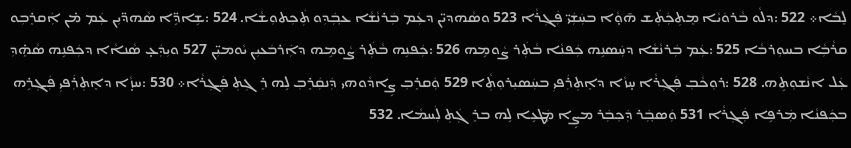ܠܸܒܵܐ܀ 522 :ܕܠܵܘ ܒܵܪܘܿܝܵܐ ܡܸܬܼܟܲܬܲܫ ܗ̄ܘ̣ܵܐ ܒܚܲܫܲܝ̈ ܦܲܓܼܪܵܐ 523 ܘܣܵܗܕܝ̈ܢ ܕܥܲܡ ܒܲܪܢܵܫܵܐ ܥܒ݂ܲܕܼܘ ܬܲܟܼܬܘܼܫܵܐ. 524 :ܫܹܐܕܹ̈ܐ ܣܵܗܕ̈ܝܼܢ ܥܲܡ ܡ̇ܢ ܐܲܩܪܸܒܼܘ ܩܪܵܒܼܵܐ ܒܚܘܼܪܒܵܐ 525 :ܥܲܡ ܒܲܪܢܵܫܵܐ ܕܚܲܣܢܹܗ ܟܲܦܢܵܐ ܒܵܬܲܪ ܨܵܘܡܹܗ 526 :ܟܲܦܢܹܗ ܒܵܬܲܪ ܨܵܘܡܹܗ ܕܐܲܪܒܿܥܝܼܢ ܝܵܘܡܝܼ̈ܢ 527 ܘܝܼܕܲܥ̣ ܣܵܢܐܵܐ ܕܟܲܦܢܹܗ ܣܵܗܸ̇ܕܼ ܥܲܠ ܐܢܵܫܘܼܬܹܗ. 528 :ܪܘܼܟܵܒܼ ܦܲܓܼܪܵܐ ܚ̣ܙܵܐ ܕܐܸܬܼܪܲܦܝܼ ܒܚܲܣܝܼܪܘܼܬܼܵܐ 529 ܘܲܩܪܸܒܼ ܨܹܐܕܵܘܗܝ ܕܲܢܩܲܪܸܒܼ ܠܹܗ ܪܸܓܼܬܼ ܦܲܓܼܪܵܐ܀ 530 :ܚܙ̣ܵܐ ܕܐܸܬܼܪܲܦܝܼ ܦܲܓܼܪܹܗ ܒܟܲܦܢܵܐ ܡܲܪܦܹܐ ܦܲܓܼܪܵܐ 531 ܘܲܣܒ݂ܲܪ ܕܲܟܼܒܲܪ ܡܨܹܐ ܡܲܛܥܹܐ ܠܹܗ ܒܪܸܓܲܬܼ ܠܲܚܡܵܐ. 532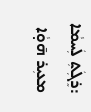:ܪܸܓܲܬܼ ܠܲܚܡܵܐ ܡܥܝܼܪ ܗ̄ܘ̣ܵܐ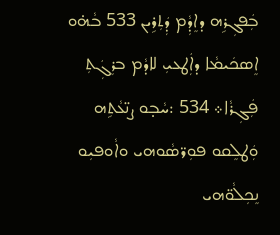ܒܲܦܓܼܪܹܗ ܕܐܸܕܼܵܡ ܕܲܬܼܪܹܝܢ 533 ܒܵܗ̇ܘ ܐܸܣܟܿܝܡܵܐ ܕܐܲܛܥܝܼ ܠܐܕܵܡ ܒܪܸܓܲܬܼ ܦܲܓܼܪܵܐ܀ 534 :ܚܵܒ̣ܘ ܨܢ̈ܥܵܬܹܗ ܘܲܛܠܸܩܘ ܦܘܼܪ̈ܣܵܘܗܝ ܘܐܵܘܦܝܼܘ ܢܸܟܼܠܵܘ̈ܗܝ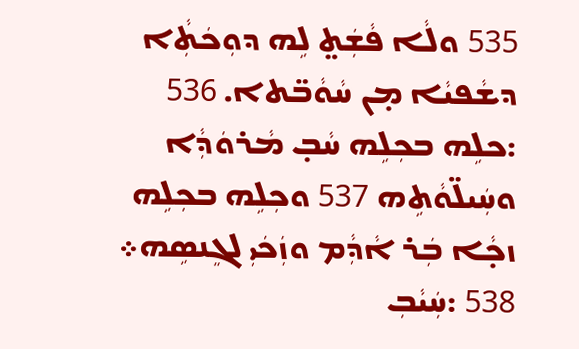535 ܘܠܵܐ ܦܵܫܲܬ̤ ܠܹܗ ܕܘܼܟܿܬܼܵܐ ܕܫܵܦܝܵܐ ܡ̣ܢ ܚܵܘܵܒ̈ܬܐ. 536 :ܟܠܹܗ ܒܟܼܠܹܗ ܚܵܒ̣ ܡܵܪܘܿܕܼܵܐ ܘܚܲܝܠ̈ܘܵܬܹܗ 537 ܘܟܼܠܹܗ ܒܟܼܠܹܗ ܙܟ̣ܵܐ ܒܲܪ ܐܵܕܼܵܡ ܘܙܲܟܿܝܼ ܠܓܸܢܣܹܗ܀ 538 :ܚܲܝܵܒܼ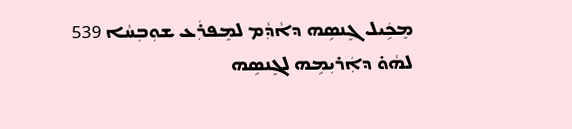ܡܸܟܹܿܝܠ ܓܸܢܣܹܗ ܕܐܵܕܼܵܡ ܠܡܸܦܪܲܥ ܫܘܼܒܼܚܵܐ 539 ܠܗܵܘ̇ ܕܐܲܪܝܼܡܹܗ ܠܓܸܢܣܹܗ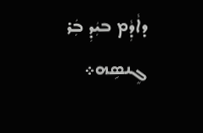ܕܐܵܕܼܵܡ ܒܝܲܕܼ ܒܲܪ ܓܸܢܣܹܗ܀